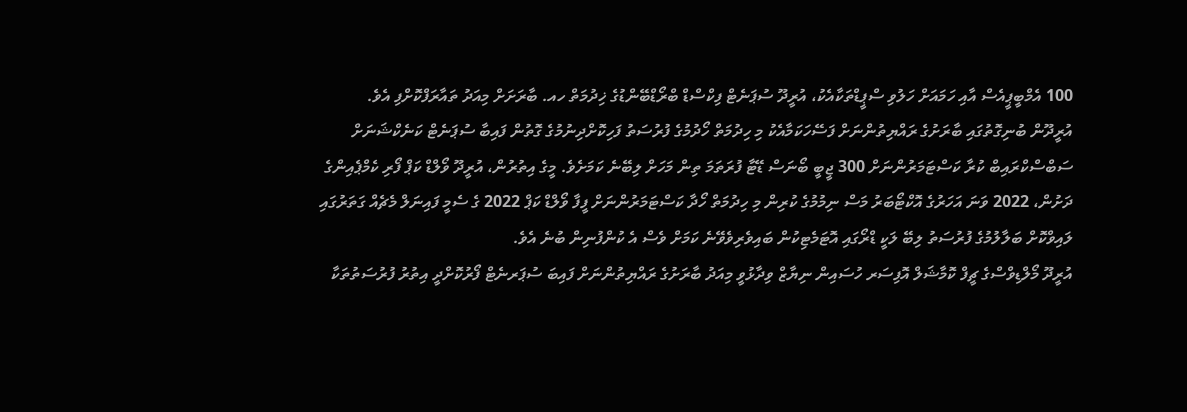100 އެމްބީޕީއެސް އާއި ހަމައަށް ހަލުވި ސްޕީޑްތަކާއެކު، އުރީދޫ ސުޕަނެޓް ފިކްސްޑް ބްރޯޑްބޭންޑުގެ ޚިދުމަތް ހއ. ބާރަށަށް މިއަދު ތައާރަފްކޮށްފި އެވެ.
އުރީދޫން ބުނިގޮތުގައި ބާރަށުގެ ރައްޔިތުންނަށް ފަސޭހަކަމާއެކު މި ހިދުމަތް ހޯދުމުގެ ފުރުސަތު ފަހިކޮށްދިނުމުގެ ގޮތުން ފައިބާ ސުޕަނެޓް ކަނެކްޝަނަށް ސަބްސްކްރައިބް ކުރާ ކަސްޓަމަރުންނަށް 300 ޖީބީ ބޯނަސް ޑޭޓާ ފުރަތަމަ ތިން މަހަށް ލިބޭނެ ކަމަށެވެ. މީގެ އިތުރުން، އުރީދޫ ވޯލްޑް ކަޕް ފޯރި ކެމްޕެއިންގެ ދަށުން، 2022 ވަނަ އަހަރުގެ އޮކްޓޯބަރު މަސް ނިމުމުގެ ކުރިން މި ހިދުމަތް ހޯދާ ކަސްޓަމަރުންނަށް ފީފާ ވޯލްޑް ކަޕް 2022 ގެ ސެމީ ފައިނަލް މެޗެއް ގަތަރުގައި ލައިވްކޮށް ބަލާލުމުގެ ފުރުސަތު ލިބޭ ލަކީ ޑްރޯގައި އޮޓަމެޓިކުން ބައިވެރިވެވޭނެ ކަމަށް ވެސް އެ ކުންފުނިން ބުނެ އެވެ.
އުރީދޫ މޯލްޑިވްސްގެ ޗީފް ކޮމާޝަލް އޮފިސަރ ހުސައިން ނިޔާޒް ވިދާޅުވީ މިއަދު ބާރަށުގެ ރައްޔިތުންނަށް ފައިބަ ސުޕަރނެޓް ފޯރުކޮށްދީ އިތުރު ފުރުސަތުތަކާ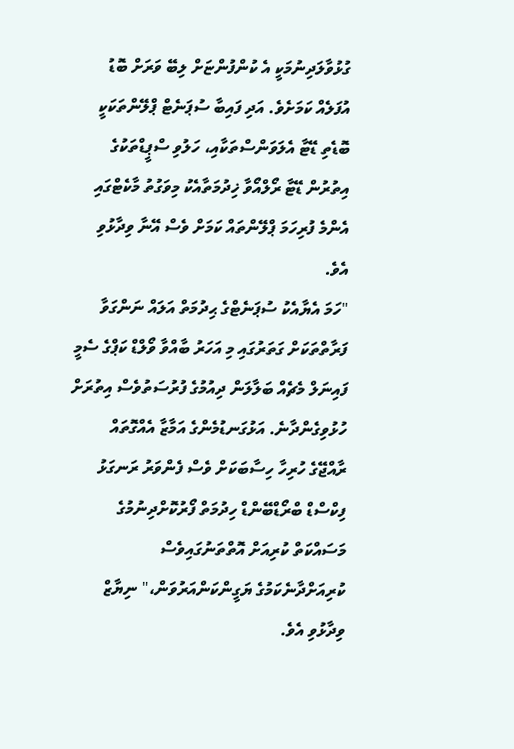ގުޅުވާލަދިނުމަކީ އެ ކުންފުންޏަށް ލިބޭ ވަރަށް ބޮޑު އުފަލެއް ކަމަށެވެ. އަދި ފައިބާ ސުޕަނެޓް ޕްލޭންތަކަކީ ބޮޑެތި ޑޭޓާ އެލަވަންސްތަކާއި، ހަލުވި ސްޕީޑްތަކުގެ އިތުރުން ޑޭޓާ ރޯލްއޯވާ ޚިދުމަތާއެކު މިވަގުތު މާކެޓްގައި އެންމެ ފުރިހަމަ ޕްލޭންތައް ކަމަށް ވެސް އޭނާ ވިދާޅުވި އެވެ.
"ހަމަ އެޔާއެކު ސުޕަނެޓްގެ ޙިދުމަތް އަލައް ނަންގަވާ ފަރާތްތަކަށް ގަތަރުގައި މި އަހަރު ބާއްވާ ވޯލްޑް ކަޕްގެ ސެމީ ފައިނަލް މެޗެއް ބަލާލަން ދިއުމުގެ ފުރުސަތުވެސް އިތުރަށް ހުޅުވިގެންދާނެ. އަޅުގަނޑުމެންގެ އަމާޒާ އެއްގޮތައް ރާއްޖޭގެ ހުރިހާ ހިސާބަކަށް ވެސް ފެންވަރު ރަނގަޅު ފިކްސްޑް ބްރޯޑްބޭންޑް ހިދުމަތް ފޯރުކޮށްދިނުމުގެ މަސައްކަތް ކުރިއަށް އޮތްތަނުގައިވެސް ކުރިއަށްދާނެކަމުގެ ޔަގީންކަންއަރުވަން،" ނިޔާޒް ވިދާޅުވި އެވެ.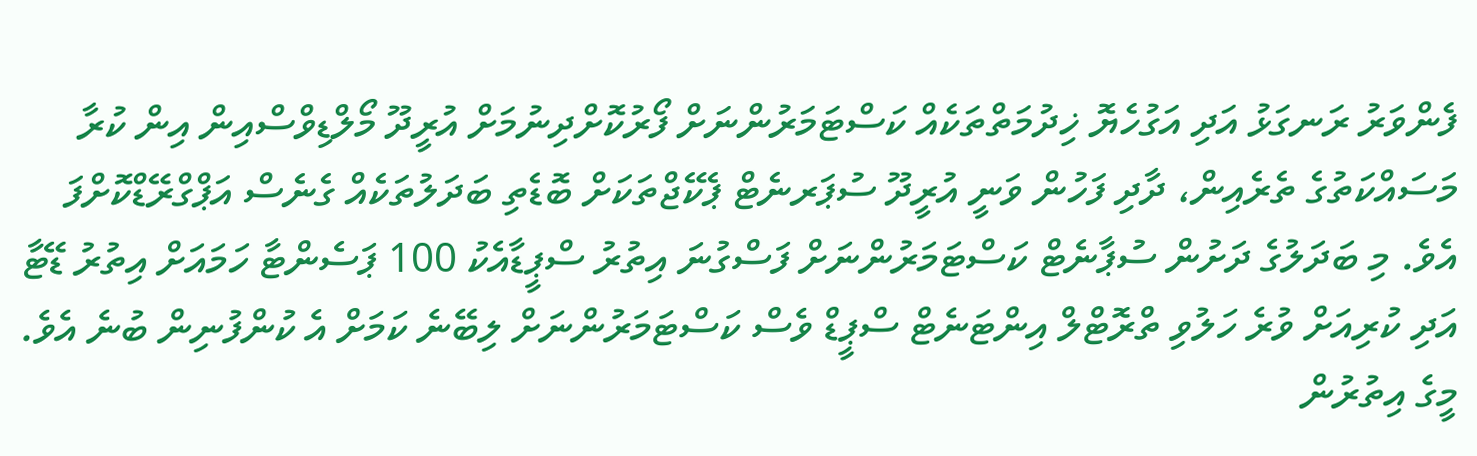ފެންވަރު ރަނގަޅު އަދި އަގުހެޔޮ ޚިދުމަތްތަކެއް ކަސްޓަމަރުންނަށް ފޯރުކޮށްދިނުމަށް އުރީދޫ މޯލްޑިވްސްއިން އިން ކުރާ މަސައްކަތުގެ ތެރެއިން، ދާދި ފަހުން ވަނީ އުރީދޫ ސުޕަރނެޓް ޕެކޭޖްތަކަށް ބޮޑެތި ބަދަލުތަކެއް ގެނެސް އަޕްގްރޭޑްކޮށްފަ އެވެ. މި ބަދަލުގެ ދަށުން ސުޕާނެޓް ކަސްޓަމަރުންނަށް ފަސްގުނަ އިތުރު ސްޕީޑާއެކު 100 ޕަސެންޓާ ހަމައަށް އިތުރު ޑޭޓާ އަދި ކުރިއަށް ވުރެ ހަލުވި ތްރޮޓްލް އިންޓަނެޓް ސްޕީޑް ވެސް ކަސްޓަމަރުންނަށް ލިބޭނެ ކަމަށް އެ ކުންފުނިން ބުނެ އެވެ.
މީގެ އިތުރުން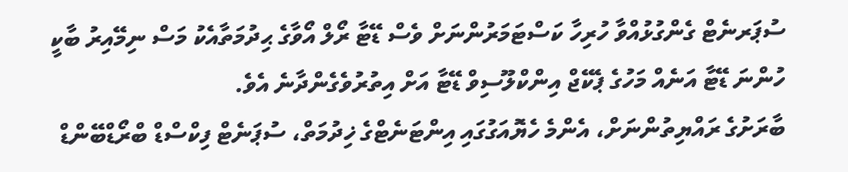ސުޕަރނެޓް ގެންގުޅުއްވާ ހުރިހާ ކަސްޓަމަރުންނަށް ވެސް ޑޭޓާ ރޯލް އޯވާގެ ޙިދުމަތާއެކު މަސް ނިމޭއިރު ބާކީ ހުންނަ ޑޭޓާ އަނެއް މަހުގެ ޕެކޭޖް އިންކްލޫސިވް ޑޭޓާ އަށް އިތުރުވެގެންދާނެ އެވެ.
ބާރަށުގެ ރައްޔިތުންނަށް، އެންމެ ހެޔޮއަގުގައި އިންޓަނެޓްގެ ޚިދުމަތް، ސުޕަނެޓް ފިކްސްޑް ބްރޯޑްބޭންޑް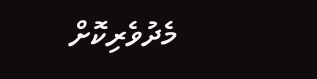މެދުވެރިކޮށް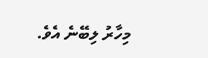މިހާރު ލިބޭނެ އެވެ.